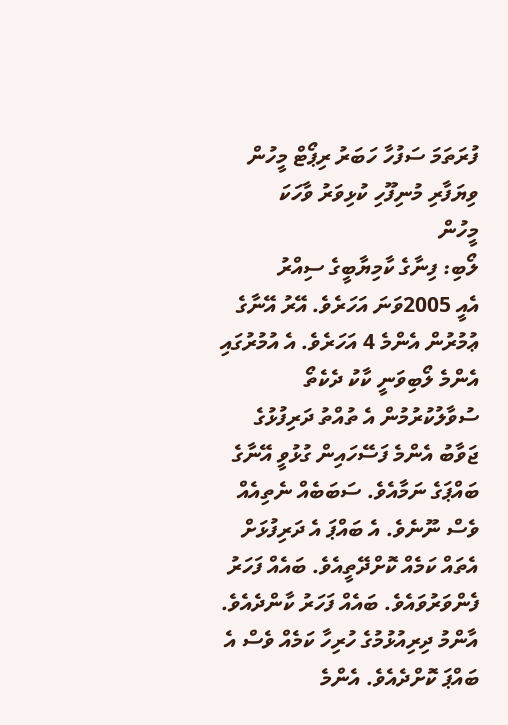ފުރަތަމަ ސަފުހާ ހަބަރު ރިޕޯޓް މީހުން ވިޔަފާރި މުނިފޫހި ކުޅިވަރު ވާހަކަ
މީހުން
ލޯބި: ފިނާގެ ކާމިޔާބީގެ ސިއްރު
އެއީ 2005ވަނަ އަހަރެވެ. އޭރު އޭނާގެ ޢުމުރުން އެންމެ 4 އަހަރެވެ. އެ އުމުރުގައި އެންމެ ލޯބިވަނީ ކާކު ދެކެތޯ ސުވާލުކުރުމުން އެ ތުއްތު ދަރިފުޅުގެ ޖަވާބު އެންމެ ފަސޭހައިން ގުޅުވީ އޭނާގެ ބައްޕަގެ ނަމާއެވެ. ސަބަބެއް ނެތިއެއް ވެސް ނޫނެވެ. އެ ބައްޕަ އެ ދަރިފުޅަށް އެތައް ކަމެއް ކޮށްދޭތީއެވެ. ބައެއް ފަހަރު ފެންވަރުވައެވެ. ބައެއް ފަހަރު ކާންދެއެވެ. އާންމު ދިރިއުޅުމުގެ ހުރިހާ ކަމެއް ވެސް އެ ބައްޕަ ކޮށްދެއެވެ. އެންމެ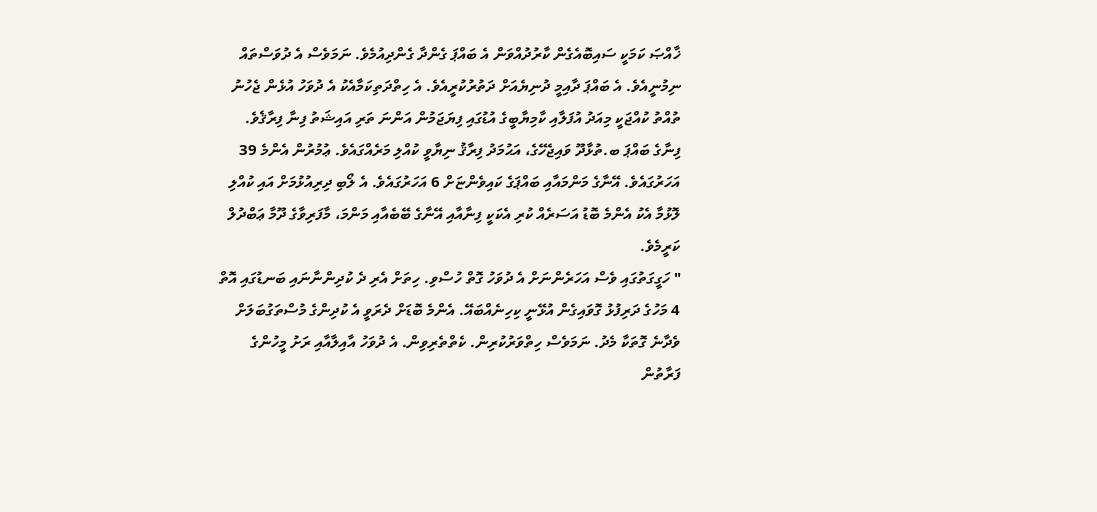ޚާއްޞަ ކަމަކީ ސައިބޮއެގެން ކާރުދުއްވަން އެ ބައްޕަ ގެންދާ ގެންދިއުމެވެ. ނަމަވެސް އެ ދުވަސްތައް ނިމުނީއެވެ. އެ ބައްޕަ ދާއިމީ ދުނިޔެއަށް ދަތުރުކުރީއެވެ. އެ ހިތްދަތިކަމާއެކު އެ ދުވަހު އުޅެން ޖެހުނު ތުއްތު ކުއްޖަކީ މިއަދު އުފަލާއި ކާމިޔާބީގެ އުޑުގައި ފިޔަޖަމުން އަންނަ ތަރި އައިޝަތު ފިނާ ފިރާޤެވެ.
ފިނާގެ ބައްޕަ ބ.ތުޅާދޫ ވައިޖެހޭގެ، އަޙުމަދު ފިރާޤު ނިޔާވީ ކުއްލި މަރެއްގައެވެ. ޢުމުރުން އެންމެ 39 އަހަރުގައެވެ. އޭނާގެ މަންމައާއި ބައްޕަގެ ކައިވެންޏަށް 6 އަހަރުގައެވެ. އެ ލޯބި ދިރިއުޅުމަށް އައި ކުއްލި ލޮޅުމާ އެކު އެންމެ ބޮޑު އަސަރެއް ކުރި އެކަކީ ފިނާއާއި އޭނާގެ ބޭބެއާއި މަންމަ، މާފަރިވާގެ ދޫމާ ޢަބްދުލް ކަރީމެވެ.
" ހަގީގަތުގައި ވެސް އަހަރެންނަށް އެ ދުވަހު ގޮތް ހުސްވި. ހިތަށް އެރި ދެ ކުދިންނާނައި ބަނޑުގައި އޮތް 4 މަހުގެ ދަރިފުޅު ގޮވައިގެން އުޅޭނީ ކިހިނެއްބައޭ. އެންމެ ބޮޑަށް ދެރަވީ އެ ކުދިންގެ މުސްތަގުބަލަށް ވެދާނެ ގޮތަކާ މެދު. ނަމަވެސް ހިތްވަރުކުރިން. ކެތްތެރިވިން. އެ ދުވަހު އާއިލާއާއި ރަށު މީހުންގެ ފަރާތުން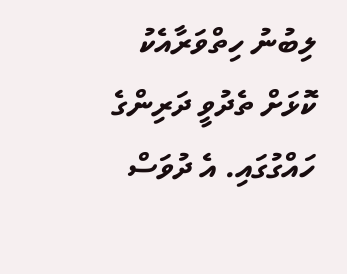ލިބުނު ހިތްވަރާއެކު ކޮޅަށް ތެދުވީ ދަރިންގެ ހައްގުގައި. އެ ދުވަސް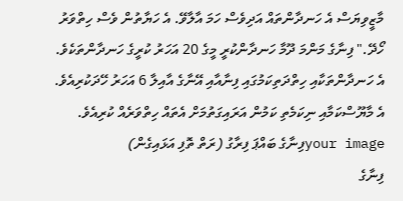މާޒީވިޔަސް އެ ހަނދާންތައް އަދިވެސް ހަމަ އާލާވޭ. އެ ހަޔާތުން ވެސް ހިތްވަރު ހޯދޭ." ފިނާގެ މަންމަ ދޫމާ ހަނދާންކުރީ މީގެ 20 އަހަރު ކުރީގެ ހަނދާންތަކެވެ. އެ ހަނދާންތަކާއި ހިތްދަތިކަމުގައި ފިނާއާއި އޭނާގެ އާއިލާ 6 އަހަރު ހޭދަކުރިއެވެ. އެ މާޔޫސްކަމާއި ނިކަމެތި ކަމުން އަރައިގަތުމަށް އެތައް ހިތްވަރެއް ކުރިއެވެ.
your imageފިނާގެ ބައްޕަ ފިރާގު (ރަތް ތޮފި އަޅައިގެން)
ފިނާގެ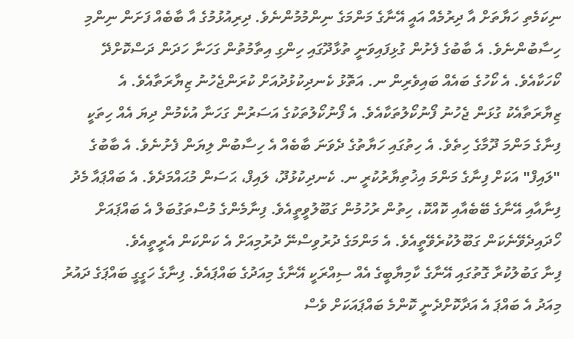ނިކަމެތި ހަޔާތަށް އާ ދިރުމެއް އައީ އޭނާގެ މަންމަގެ ނިންމުމުންނެވެ. ދިރިއުޅުމުގެ އާ ބާބެއް ފަށަން ނިންމި ހިސާބުންނެވެ. އެ ބާބުގެ ފެށުން ގުޅިފައިވަނީ ތުޅާދޫގައި ހިންގި އިތާމުތުން ގަހަނާ ހަދަން ދަސްކޮށްދޭ ކޯހަކާއެވެ. އެ ކޯހުގެ ބައެއް ބައިވެރިން ނ. އަތޮޅު ކެނދިކުޅުދުއަށް ކުރަންޖެހުނު ޒިޔާރަތާއެވެ. އެ ޒިޔާރަތާއެކު ގުޅަން ޖެހުނު ފޯނުކޯލުތަކާއެވެ. އެ ފޯނުކޯލުތަކުގެ އަސަރުން ގަހަނާ އުކެމުން ދިޔަ އެއް ހިތަކީ ފިނާގެ މަންމަ ދޫމާގެ ހިތެވެ. އެ ހިތުގައި ހަޔާތުގެ ދެވަނަ ބާބެއް އެ ހިސާބުން ލިޔަން ފެށުނެވެ. އެ ބާބުގެ "ލައިފް" އަކަށް ފިނާގެ މަންމަ އިޚުތިޔާރުކުރީ ނ. ކެނދިކުޅުދޫ، ލައިފް، ޙަސަން މުޙައްމަދެވެ. އެ ބައްޕައާ މެދު ފިނާއާއި އޭނާގެ ބޭބެއާއި ކޮއްކޮ، ހިތުން ރުހުމުން ގަބޫލުވީތީއެވެ. ފިނާމެންގެ މުސްތަގުބަލް އެ ބައްޕައަށް ހޯދައިދެވޭނެކަން ގަބޫލުކުރެވޭތީއެވެ. އެ މަންމަގެ ދުރުވިސްނޭ ދުރުމިއަށް އެ ކަންކަން އެރީތީއެވެ.
ފިނާ ގަބުލުކުރާ ގޮތުގައި އޭނާގެ ކާމިޔާބީގެ އެއް ސިއްރަކީ އޭނާގެ މިއަދުގެ ބައްޕައެވެ. ފިނާގެ ހަގީގީ ބައްޕަގެ ދައުރު މިއަދު އެ ބައްޕަ އެ އަދާކޮށްދެނީ ކޮންމެ ބައްޕައަކަށް ވެސް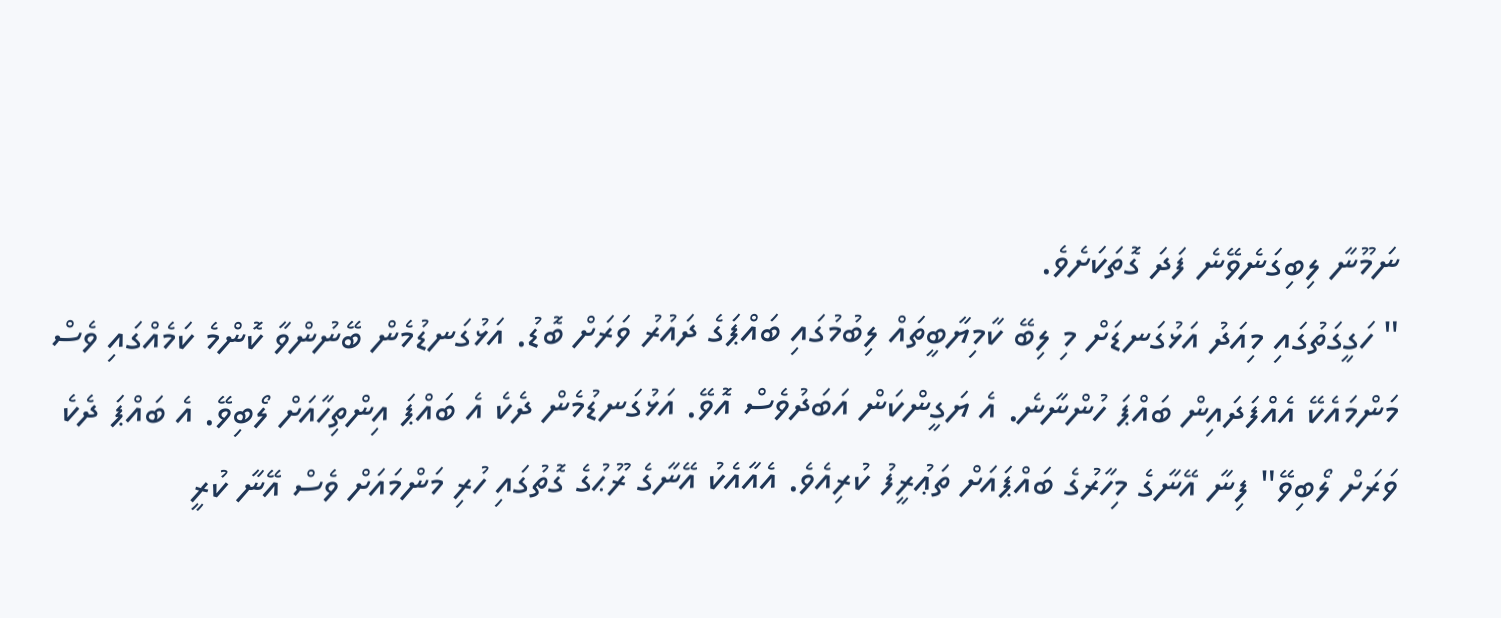ނަމޫނާ ލިބިގަނެވޭނެ ފަދަ ގޮތަކަށެވެ.
" ހަގީގަތުގައި މިއަދު އަޅުގަނޑަށް މި ލިބޭ ކާމިޔާބީތައް ލިބުމުގައި ބައްޕަގެ ދައުރު ވަރަށް ބޮޑު. އަޅުގަނޑުމެން ބޭނުންވާ ކޮންމެ ކަމެއްގައި ވެސް މަންމައެކޭ އެއްފަދައިން ބައްޕަ ހުންނާނެ. އެ ޔަގީންކަން އަބަދުވެސް އޮވޭ. އަޅުގަނޑުމެން ދެކެ އެ ބައްޕަ އިންތިހާއަށް ލޯބިވޭ. އެ ބައްޕަ ދެކެ ވަރަށް ލޯބިވޭ" ފިނާ އޭނާގެ މިހާރުގެ ބައްޕައަށް ތަޢުރީފު ކުރިއެވެ. އެއާއެކު އޭނާގެ ރޫޙުގެ ގޮތުގައި ހުރި މަންމައަށް ވެސް އޭނާ ކުރީ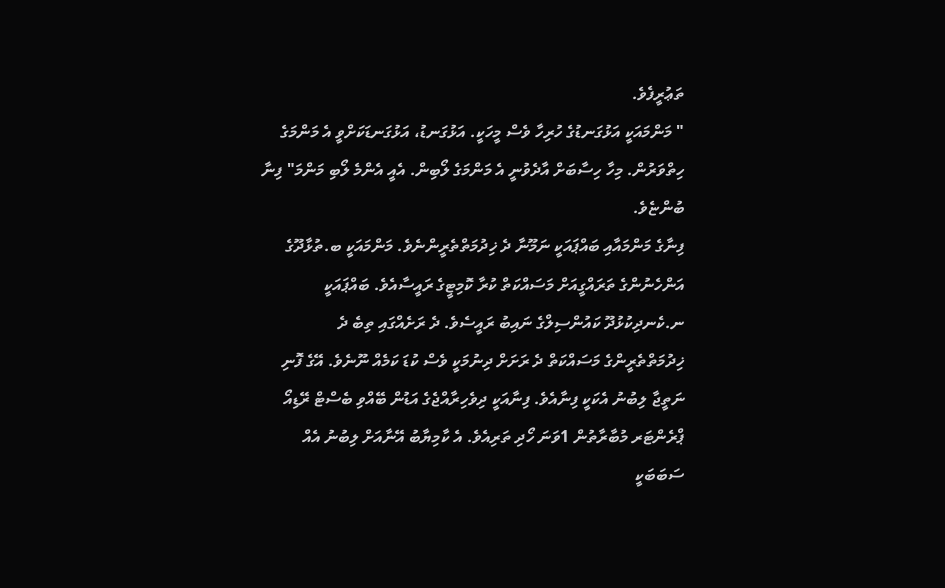ތަޢުރީފެވެ.
" މަންމައަކީ އަޅުގަނޑުގެ ހުރިހާ ވެސް މީހަކީ. އަޅުގަނޑު، އަޅުގަނޑަކަށްވީ އެ މަންމަގެ ހިތްވަރުން. މިހާ ހިސާބަށް އާދެވުނީ އެ މަންމަގެ ލޯބިން. އެއީ އެންމެ ލޯބި މަންމަ" ފިނާ ބުންޏެވެ.
ފިނާގެ މަންމައާއި ބައްޕައަކީ ނަމޫނާ ދެ ޚިދުމަތްތެރީންނެވެ. މަންމައަކީ ބ.ތުޅާދޫގެ އަންހެނުންގެ ތަރައްގީއަށް މަސައްކަތް ކުރާ ކޮމިޓީގެ ރައީސާއެވެ. ބައްޕައަކީ ނ.ކެނދިކުޅުދޫ ކައުންސިލްގެ ނައިބު ރައީސެވެ. ދެ ރަށެއްގައި ތިބެ ދެ ޚިދުމަތްތެރީންގެ މަސައްކަތް ދެ ރަށަށް ދިނުމަކީ ވެސް ކުޑަ ކަމެއް ނޫނެވެ. އޭގެ ފޮނި ނަތީޖާ ލިބުނު އެކަކީ ފިނާއެވެ. ފިނާއަކީ ދިވެހިރާއްޖެގެ އަޑުން ބޭއްވި ބެސްޓް ރޭޑިއޯ ޕްރެންޓަރ މުބާރާތުން 1ވަނަ ހޯދި ތަރިއެވެ. އެ ކާމިޔާބު އޭނާއަށް ލިބުނު އެއް ސަބަބަކީ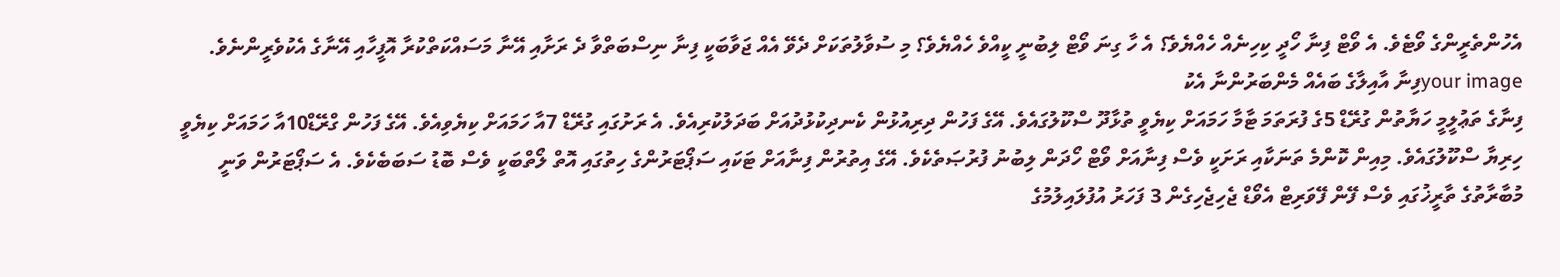އެހުންތެރީންގެ ވޯޓެވެ. އެ ވޯޓް ފިނާ ހޯދީ ކިހިނެއް ހެއްޔެވެ؟ އެ ހާ ގިނަ ވޯޓް ލިބުނީ ކީއްވެ ހެއްޔެވެ؟ މި ސުވާލުތަކަށް ދެވޭ އެއް ޖަވާބަކީ ފިނާ ނިސްބަތްވާ ދެ ރަށާއި އޭނާ މަސައްކަތްކުރާ އޮފީހާއި އޭނާގެ އެކުވެރީންނެވެ.
your imageފިނާ އާއިލާގެ ބައެއް މެންބަރުންނާ އެކު
ފިނާގެ ތަޢުލީމީ ހަޔާތުން ގުރޭޑް 5ގެ ފުރަތަމަ ޓާމާ ހަމައަށް ކިޔެވީ ތުޅާދޫ ސްކޫލުގައެވެ. އޭގެ ފަހުން ދިރިއުޅުން ކެނދިކުޅުދުއަށް ބަދަލުކުރިއެވެ. އެ ރަށުގައި ގުރޭޑް 7އާ ހަމައަށް ކިޔެވިއެވެ. އޭގެ ފަހުން ގްރޭޑް10އާ ހަމައަށް ކިޔެވީ ހިރިޔާ ސްކޫލުގައެވެ. މިއިން ކޮންމެ ތަނަކާއި ރަށަކީ ވެސް ފިނާއަށް ވޯޓް ހޯދަން ލިބުނު ފުރުޞަތެކެވެ. އޭގެ އިތުރުން ފިނާއަށް ޓަކައި ސަޕޯޓަރުންގެ ހިތުގައި އޮތް ލޯތްބަކީ ވެސް ބޮޑު ސަބަބެކެވެ. އެ ސަޕޯޓަރުން ވަނީ މުބާރާތުގެ ތާރީޚުގައި ވެސް ފޭން ފޭވަރިޓް އެވޯޑް ޖެހިޖެހިގެން 3 ފަހަރު އުފުލައިލުމުގެ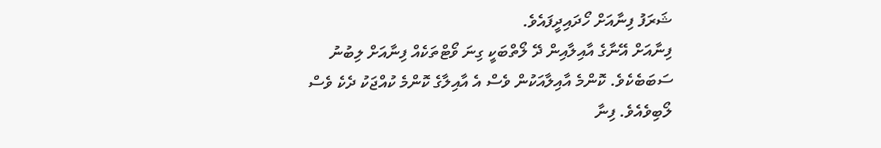ޝަރަފު ފިނާއަށް ހޯދައިދީފައެވެ.
ފިނާއަށް އޭނާގެ އާއިލާއިން ދޭ ލޯތްބަކީ ގިނަ ވޯޓްތަކެއް ފިނާއަށް ލިބުނު ސަބަބެކެވެ. ކޮންމެ އާއިލާއަކުން ވެސް އެ އާއިލާގެ ކޮންމެ ކުއްޖަކު ދެކެ ވެސް ލޯބިވެއެވެ. ފިނާ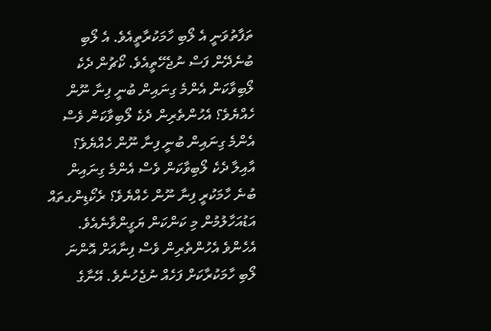ތަފާތުވަނީ އެ ލޯބި ހާމަކުރާތީއެވެ. އެ ލޯބި ބުނެދޭން ފަސް ނުޖެހޭތީއެވެ. ކޯޗުން ދެކެ ލޯބިވާކަން އެންމެ ގިނައިން ބުނީ ފިނާ ނޫން ހެއްޔެވެ؟ އެހުންތެރިން ދެކެ ލޯބިވާކަން ވެސް އެންމެ ގިނައިން ބުނީ ފިނާ ނޫން ހެއްޔެވެ؟ އާއިލާ ދެކެ ލޯބިވާކަން ވެސް އެންމެ ގިނައިން ބުނެ ހާމަކުރީ ފިނާ ނޫން ހެއްޔެވެ؟ ރެކޯޑިންގތައް އަޑުއަހާލުމުން މި ކަންކަން ޔަގީންވާނެއެވެ. އެހެންވެ އެހުންތެރިން ވެސް ފިނާއަށް އޮންނަ ލޯބި ހާމަކުރާކަށް ފަހެއް ނުޖެހުނެވެ. އޭނާގެ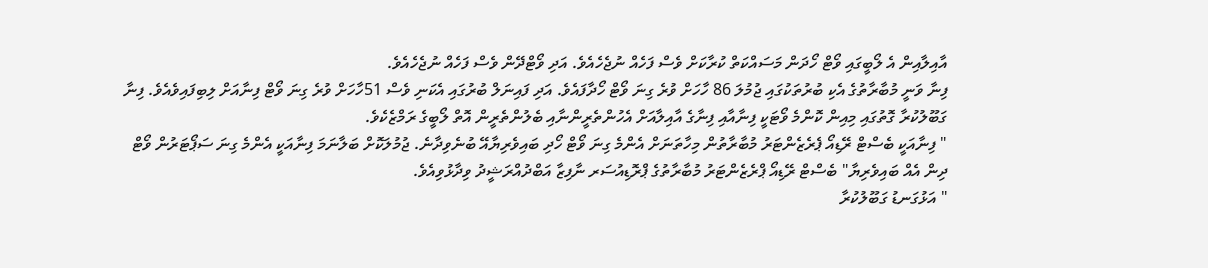އާއިލާއިން އެ ލޯބީގައި ވޯޓް ހޯދަން މަސައްކަތް ކުރާކަށް ވެސް ފަހެއް ނުޖެހެއެވެ. އަދި ވޯޓްދޭން ވެސް ފަހެއް ނުޖެހެއެވެ.
ފިނާ ވަނީ މުބާރާތުގެ އެކި ބުރުތަކުގައި ޖުމުލަ 86 ހާހަށް ވުރެ ގިނަ ވޯޓް ހޯދާފައެވެ. އަދި ފައިނަލް ބުރުގައި އެކަނި ވެސް 51ހާހަށް ވުރެ ގިނަ ވޯޓް ފިނާއަށް ލިބިފައިވެއެވެ. ފިނާ ގަބޫލުކުރާ ގޮތުގައި މިއިން ކޮންމެ ވޯޓަކީ ފިނާއާއި ފިނާގެ އާއިލާއަށް އެހުންތެރީންނާއި ބެލުންތެރީން އޮތް ލޯބީގެ ރަމްޒެކެވެ.
" ފިނާއަކީ ބެސްޓް ރޭޑިއޯ ޕެރެޒެންޓަރު މުބާރާތުން މިހާތަނަށް އެންމެ ގިނަ ވޯޓް ހޯދި ބައިވެރިޔާއޭ ބުނެވިދާނެ. ޖުމުލަކޮށް ބަލާނަމަ ފިނާއަކީ އެންމެ ގިނަ ސަޕޯޓަރުން ވޯޓް ދިން އެއް ބައިވެރިޔާ" ބެސްޓް ރޭޑިއޯ ޕްރެޒެންޓަރު މުބާރާތުގެ ޕްރޮޑިއުސަރ ނާފިޒާ އަބްދުއްރަޝީދު ވިދާޅުވިއެވެ.
" އަޅުގަނޑު ގަބޫލުކުރާ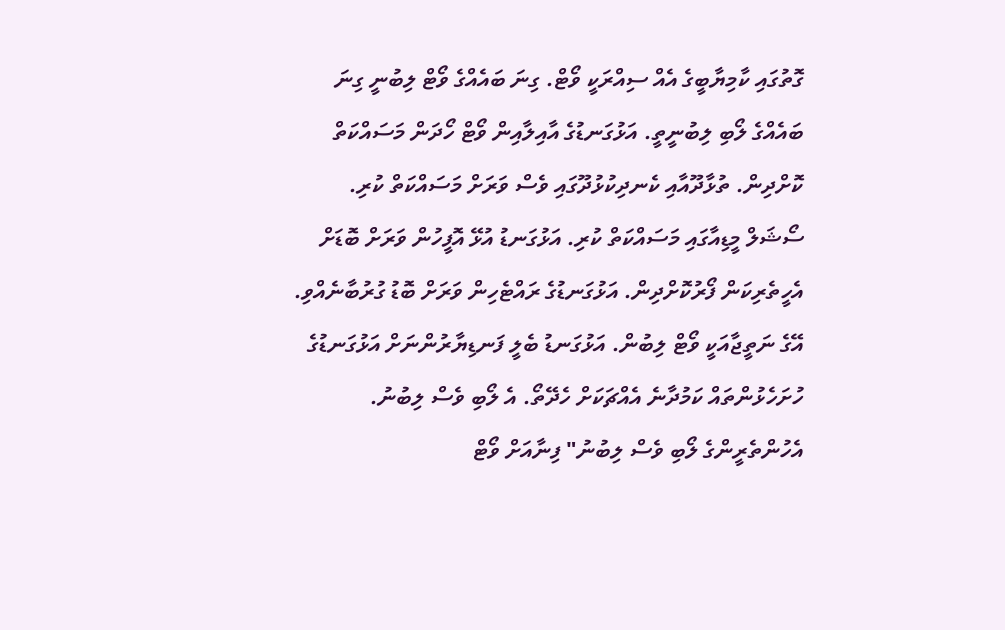ގޮތުގައި ކާމިޔާބީގެ އެއް ސިއްރަކީ ވޯޓް. ގިނަ ބައެއްގެ ވޯޓް ލިބުނީ ގިނަ ބައެއްގެ ލޯބި ލިބުނީތީ. އަޅުގަނޑުގެ އާއިލާއިން ވޯޓް ހޯދަން މަސައްކަތް ކޮށްދިން. ތުޅާދޫއާއި ކެނދިކުޅުދޫގައި ވެސް ވަރަށް މަސައްކަތް ކުރި. ސޯޝަލް މީޑިއާގައި މަސައްކަތް ކުރި. އަޅުގަނޑު އުޅޭ އޮފީހުން ވަރަށް ބޮޑަށް އެހީތެރިކަން ފޯރުކޮށްދިން. އަޅުގަނޑުގެ ރައްޓެހިން ވަރަށް ބޮޑު ގުރުބާނެއްވި. އޭގެ ނަތީޖާއަކީ ވޯޓް ލިބުން. އަޅުގަނޑު ބެލީ ފަނޑިޔާރުންނަށް އަޅުގަނޑުގެ ހުށަހެޅުންތައް ކަމުދާނެ އެއްޗަކަށް ހެދޭތޯ. އެ ލޯބި ވެސް ލިބުނު. އެހުންތެރީންގެ ލޯބި ވެސް ލިބުނު" ފިނާއަށް ވޯޓް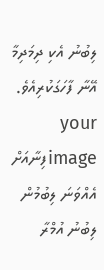ލިބުނު އެކި ދިމަދިމާ އޭނާ ފާހަގަކުރިއެވެ.
your imageފިނާއަށް އެއްވަނަ ލިބުމުން ލިބުނު އުމްރާ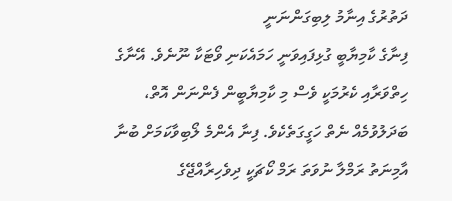ދަތުރުގެ އިނާމު ލިބިގަންނަނީ
ފިނާގެ ކާމިޔާބީ ގުޅިފައިވަނީ ހަމައެކަނި ވޯޓަކާ ނޫނެވެ. އޭނާގެ ހިތްވަރާއި ކެރުމަކީ ވެސް މި ކާމިޔާބީން ފެންނަން އޮތް، ބަދަލުވުމެއް ނެތް ހަގީގަތެކެވެ. ފިނާ އެންމެ ލޯބިވާކަމަށް ބުނާ އާމިނަތު ރަމްލާ ނުވަތަ ރަމް ކޯޗަކީ ދިވެހިރާއްޖޭގެ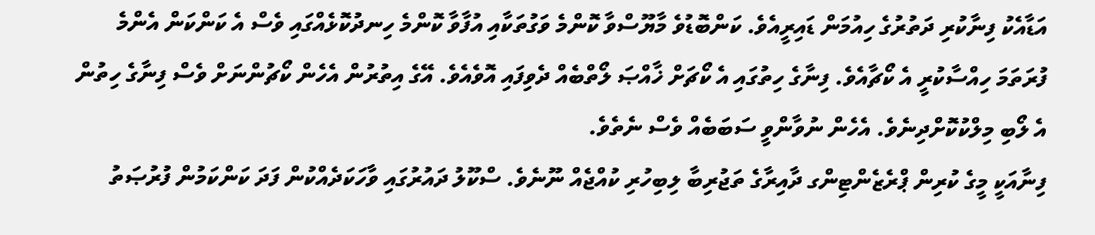އަޑާއެކު ފިނާކުރި ދަތުރުގެ ހިއުމަން ޑައިރީއެވެ. ކަންބޮޑުވެ މާޔޫސްވާ ކޮންމެ ވަގުތަކާއި އުފާވާ ކޮންމެ ހިނދުކޮޅެއްގައި ވެސް އެ ކަންކަން އެންމެ ފުރަތަމަ ހިއްސާކުރީ އެ ކޯޗާއެވެ. ފިނާގެ ހިތުގައި އެ ކޯޗަށް ޚާއްޞަ ލޯތްބެއް ދެވިފައި އޮވެއެވެ. އޭގެ އިތުރުން އެހެން ކޯޗުންނަށް ވެސް ފިނާގެ ހިތުން އެ ލޯބި މިލްކުކޮށްދިނެވެ. އެހެން ނުވާންވީ ސަބަބެއް ވެސް ނެތެވެ.
ފިނާއަކީ މީގެ ކުރިން ޕްރެޒެންޓިންގ ދާއިރާގެ ތަޖުރިބާ ލިބިހުރި ކުއްޖެއް ނޫނެވެ. ސްކޫލު ދައުރުގައި ވާހަކަދެއްކުން ފަދަ ކަންކަމުން ފުރުޞަތު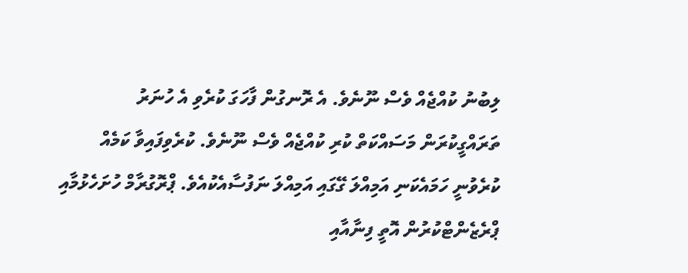ލިބުނު ކުއްޖެއް ވެސް ނޫނެވެ. އެ ރޮނގުން ފާހަގަ ކުރެވި އެ ހުނަރު ތަރައްގީކުރަން މަސައްކަތް ކުރި ކުއްޖެއް ވެސް ނޫނެވެ. ކުރެވިފައިވާ ކަމެއް ކުރެވުނީ ހަމައެކަނި އަމިއްލަ ގޭގައި އަމިއްލަ ނަފުސާއެކުއެވެ. ޕްރޮގުރާމް ހުށަހެޅުމާއި ޕްރެޒެންޓްކުރުން އޮތީ ފިނާއާއި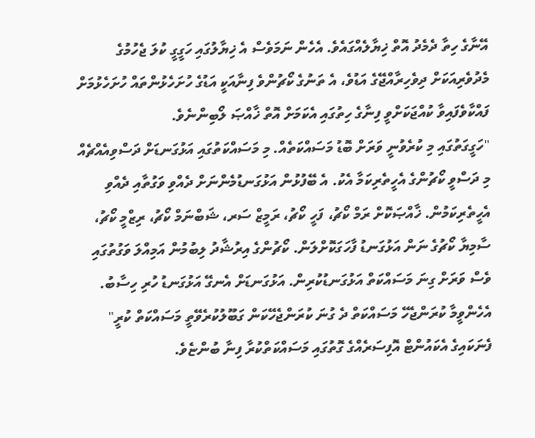އޭނާގެ ހިތާ ދެމެދު އޮތް ޚިޔާލެއްގައެވެ. އެހެން ނަމަވެސް އެ ޚިޔާލުގައި ހަގީގީ ކުލަ ޖެހުމުގެ މެދުވެރިއަކަށް ދިވެހިރާއްޖޭގެ އަޑުވެ، އެ ތަނުގެ ކޯޗުންވެ ފިނާއަކީ އަޑުގެ ހުށަހެޅުންތައް ހުށަހެޅުމަށް ފައްކާވެފައިވާ ކުއްޖަކަށްވީ ފިނާގެ ހިތުގައި އެކަމަށް އޮތް ޚާއްޞަ ލޯބިންނެވެ.
"ހަގީގަތުގައި މި ކުރެވުނީ ވަރަށް ބޮޑު މަސައްކަތެއް. މި މަސައްކަތުގައި އަޅުގަނޑަށް ދަސްވިއެއްޗެއް މި ދަސްވީ ކޯޗުންގެ އެހީތެރިކަމާ އެކު. އެ ބޭފުޅުން އަޅުގަނޑުމެންނަށް ދެއްވި ވަގުތާއި ދެއްވި އެހީތެރިކަމުން. ޚާއްޞަކޮށް ރަމް ކޯޗު، ފަހީ ކޯޗު، ރަމީޒް ސަރ، ޝަބްނަމް ކޯޗު، ރިޒްމީ ކޯޗު، ސާމިޔާ ކޯޗުގެ ނަން އަޅުގަނޑު ފާހަގަކޮށްލަން. ކޯޗުންގެ އިރުޝާދު ލިބުމުން އަމިއްލަ ވަގުތުގައި ވެސް ވަރަށް ގިނަ މަސައްކަތް އަޅުގަނޑުކުރިން. އަޅުގަނޑަށް އެނގޭ އަޅުގަނޑު ހުރި ހިސާބު. އެހެންވީމާ ކުރަންޖެހޭ މަސައްކަތް ދެ ގުނަ ކުރަންޖެހޭކަން ގަބޫލުކުރެވޭތީ މަސައްކަތް ކުރީ" ފެނަކައިގެ އެކައުންޓް އޮފިސަރެއްގެ ގޮތުގައި މަސައްކަތްކުރާ ފިނާ ބުންޏެވެ.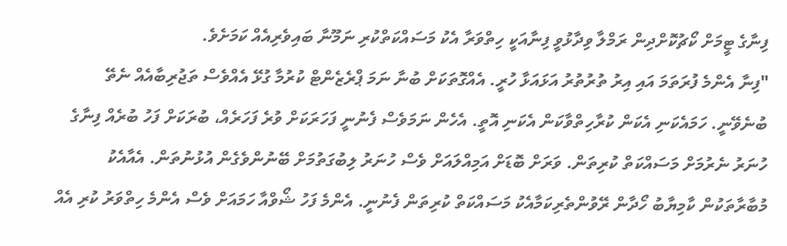ފިނާގެ ޓީމަށް ކޯޗުކޮށްދިން ރަމްލާ ވިދާޅުވީ ފިނާއަކީ ހިތްވަރާ އެކު މަސައްކަތްކުރި ނަމޫނާ ބައިވެރިއެއް ކަމަށެވެ.
"ފިނާ އެންމެ ފުރަތަމަ އައި އިރު ތުރުތުރު އަޅައަޅާ ހުރީ. އެއްގޮތަކަށް ބުނާ ނަމަ ޕްރެޒެންޓް ކުރުމާ ގުޅޭ އެއްވެސް ތަޖުރިބާއެއް ނެތޭ ބުނެވޭނީ. ހަމައެކަނި އެކަން ކުރާހިތްވާކަން އެކަނި އޮތީ. އެހެން ނަމަވެސް ފެނުނީ ފަހަރަކަށް ވުރެ ފަހަރެއް، ބުރަކަށް ފަހު ބުރެއް ފިނާގެ ހުނަރު ނެރުމަށް މަސައްކަތް ކުރިތަން. ވަރަށް ބޮޑަށް އަމިއްލައަށް ވެސް ހުނަރު ލިބުގަތުމަށް ބޭނުންވެގެން އުޅުނުތަން. އެއާއެކު މުބާރާތަކުން ކާމިޔާބު ހޯދާން ރޭވުންތެރިކަމާއެކު މަސައްކަތް ކުރިތަން ފެނުނީ. އެންމެ ފަހު ޝޯވްއާ ހަމައަށް ވެސް އެންމެ ހިތްވަރު ކުރި އެއް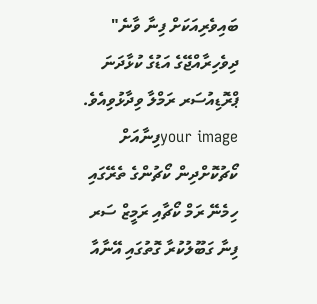ބައިވެރިއަކަށް ފިނާ ވާނެ" ދިވެހިރާއްޖޭގެ އަޑުގެ ކުޅާދަނަ ޕްރޮޑިއުސަރ ރަމްލާ ވިދާޅުވިއެވެ.
your imageފިނާއަށް ކޯޗުކޮށްދިން ކޯޗުންގެ ތެރޭގައި ހިމެނޭ ރަމް ކޯޗާއި ރަމީޒް ސަރ
ފިނާ ގަބޫލުކުރާ ގޮތުގައި އޭނާއާ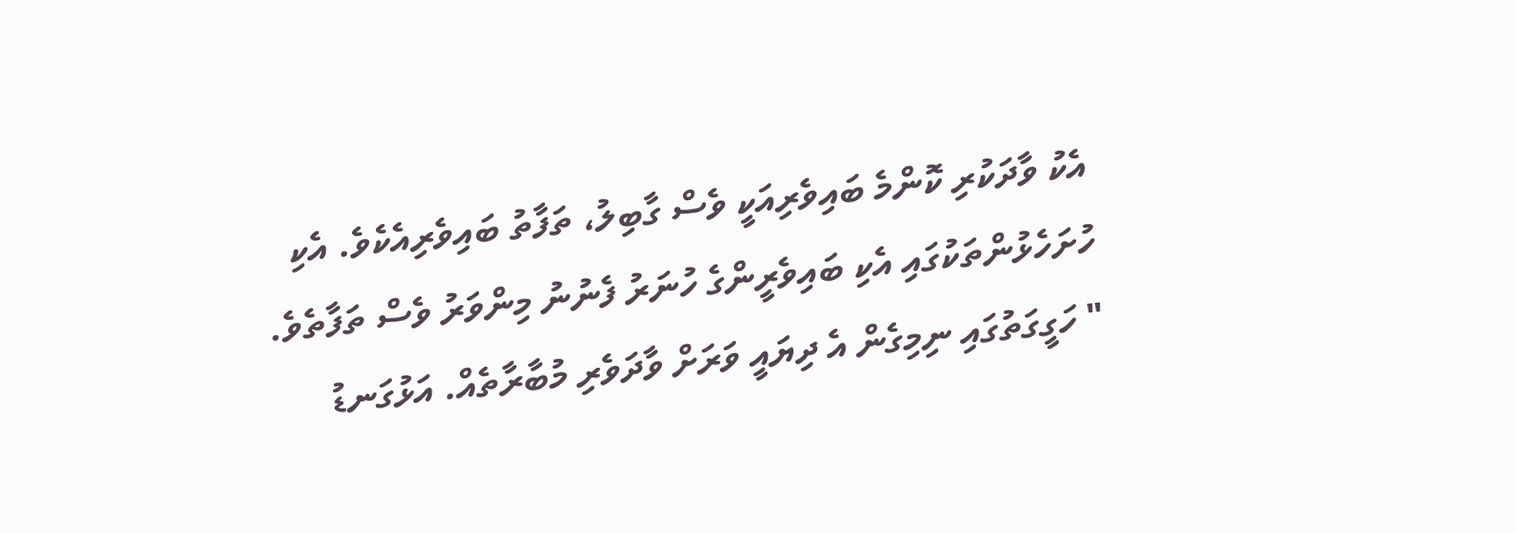އެކު ވާދަކުރި ކޮންމެ ބައިވެރިއަކީ ވެސް ގާބިލު، ތަފާތު ބައިވެރިއެކެވެ. އެކި ހުށަހެޅުންތަކުގައި އެކި ބައިވެރީންގެ ހުނަރު ފެނުނު މިންވަރު ވެސް ތަފާތެވެ.
" ހަގީގަތުގައި ނިމިގެން އެ ދިޔައީ ވަރަށް ވާދަވެރި މުބާރާތެއް. އަޅުގަނޑު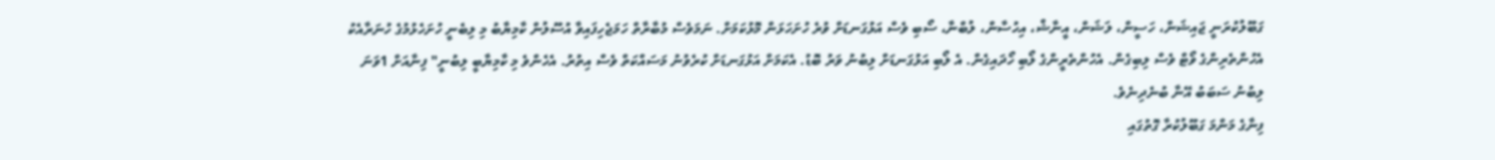ގަބޫލުކުރަނީ ޖައިޝަން، ހަސީން، ލަޝަން، އީނާޝް، އިހުސާން، ލުބްނާ، ސޯބި ވެސް އަޅުގަނޑަށް ވުރެ ހުށަހަޅަން މޮޅުކަމަށް. ނަމަވެސް މުބާރާތް ހަމަޖެހިފައިވާ އުސޫލުން ކާމިޔާބު މި ލިބެނީ ހުށަހެޅުމުގެ ހުނަރާއެކު އެހުންތެރިންގެ ވޯޓް ވެސް ލިބިގެން. އެހުންތެރީންގެ ލޯބި ހޯދައިގެން. އެ ލޯބި އަޅުގަނޑަށް ލިބުނު ވަރު ބޮޑު. އެކަމަށް އަޅުގަނޑަށް ކުރެވުނު މަސައްކަތް ވެސް އިތުރު. އެހެންވެ މި ކާމިޔާބީ ލިބުނީ" ފިނާއަށް 1ވަނަ ލިބުނު ސަބަބު އޭނާ ބުނެދިނެވެ.
ފިނާގެ މަންމަ ގަބޫލުކުރާ ގޮތުގައި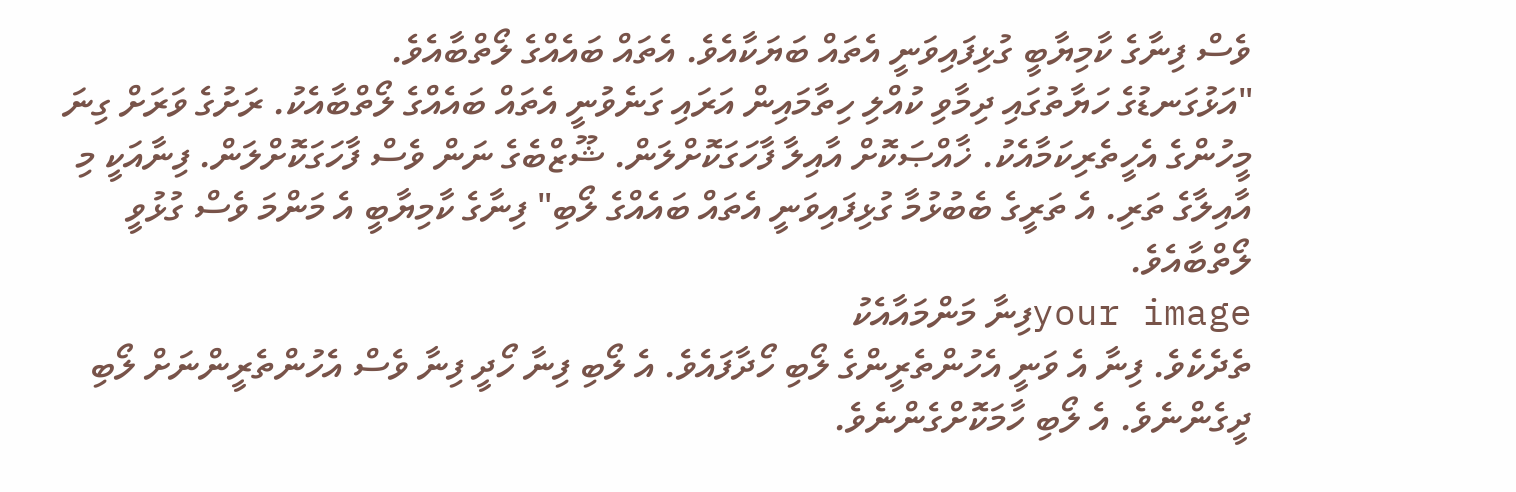ވެސް ފިނާގެ ކާމިޔާބީ ގުޅިފައިވަނީ އެތައް ބަޔަކާއެވެ. އެތައް ބައެއްގެ ލޯތްބާއެވެ.
"އަޅުގަނޑުގެ ހަޔާތުގައި ދިމާވި ކުއްލި ހިތާމައިން އަރައި ގަނެވުނީ އެތައް ބައެއްގެ ލޯތްބާއެކު. ރަށުގެ ވަރަށް ގިނަ މީހުންގެ އެހީތެރިކަމާއެކު. ޚާއްޞަކޮށް އާއިލާ ފާހަގަކޮށްލަން. ޝޫޒްބެގެ ނަން ވެސް ފާހަގަކޮށްލަން. ފިނާއަކީ މި އާއިލާގެ ތަރި. އެ ތަރީގެ ބެބުޅުމާ ގުޅިފައިވަނީ އެތައް ބައެއްގެ ލޯބި" ފިނާގެ ކާމިޔާބީ އެ މަންމަ ވެސް ގުޅުވީ ލޯތްބާއެވެ.
your imageފިނާ މަންމައާއެކު
ތެދެކެވެ. ފިނާ އެ ވަނީ އެހުންތެރީންގެ ލޯބި ހޯދާފައެވެ. އެ ލޯބި ފިނާ ހޯދީ ފިނާ ވެސް އެހުންތެރީންނަށް ލޯބި ދީގެންނެވެ. އެ ލޯބި ހާމަކޮށްގެންނެވެ.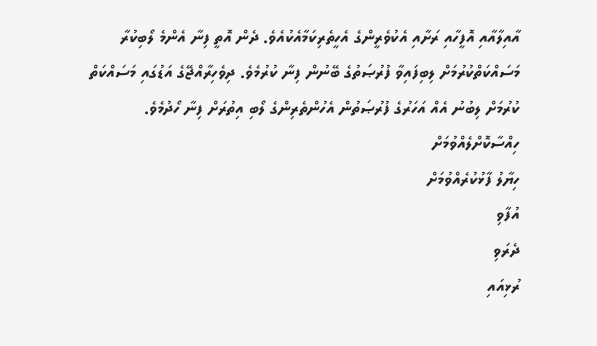އާއިލާއާއި އޮފީހާއި ރަށާއި އެކުވެރީންގެ އެހީތެރިކަމާއެކުއެވެ. ދެން އޮތީ ފިނާ އެންމެ ލޯބިކުރާ މަސައްކަތްކުރުމަށް ލިބިފައިވާ ފުރުޞަތުގެ ބޭނުން ފިނާ ކުރުމެވެ. ދިވެހިރާއްޖޭގެ އަޑުގައި މަސައްކަތް ކުރުމަށް ލިބުނު އެއް އަހަރުގެ ފުރުޞަތުން އެހުންތެރިންގެ ލޯބި އިތުރަށް ފިނާ ހޯދުމެވެ.
ހިއްސާކޮށްލެއްވުމަށް
ހިޔާލު ފާޅުކުރެއްވުމަށް
އުފާވި
ދެރަވި
ރުޅިއައި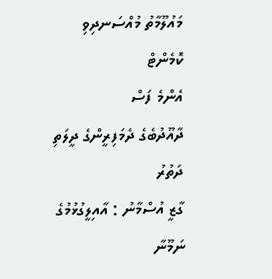މައުލޫމާތު މުއްސަނދިވި
ކޮމެންޓް
އެންމެ ފަސް
ދާއޫދުބެގެ ދެމަފިރީންގެ ދީލަތި ދަތުރު
ގާޒީ އުސްމާނު : އާއިލީގުޅުމުގެ ނަމޫނާ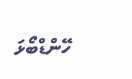ހޭންޑްބޯޅަ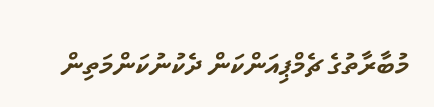މުބާރާތުގެ ޗެމްޕިއަންކަން ދެކުނުކަންމަތިން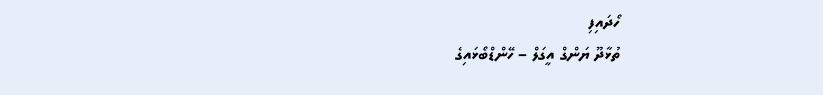ހޯދައިފި
ތުޅާދޫ ޔަންގް އީގަލް – ހޭންޑްބޯޅައިގެ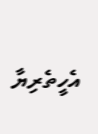އެހީތެރިޔާ